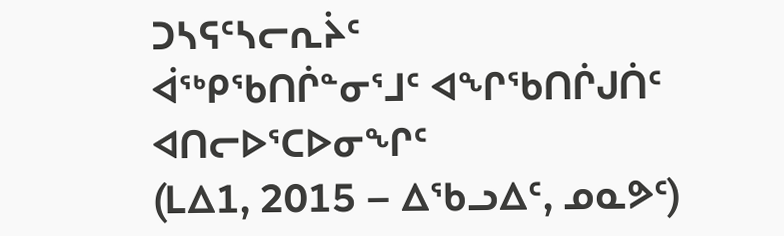ᑐᓴᕋᑦᓴᓕᕆᔩᑦ
ᐋᖅᑭᖃᑎᒌᓐᓂᕐᒧᑦ ᐊᖏᖃᑎᒌᒍᑏᑦ ᐊᑎᓕᐅᕐᑕᐅᓂᖏᑦ
(ᒪᐃ1, 2015 – ᐃᖃᓗᐃᑦ, ᓄᓇᕗᑦ)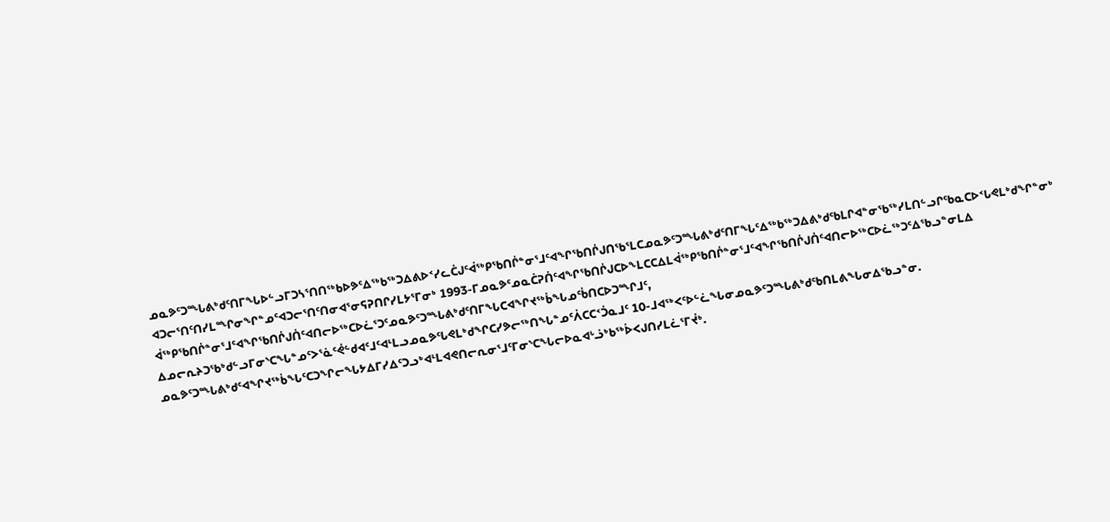ᓄᓇᕗᑦᑐᙵᕕᒃᑯᑦᑎᒥᖓᐅᓪᓗᒥᑐᓴᕐᑎᑎᖅᑲᐅᕗᑦᐃᖅᑲᖅᑐᐃᕕᐅᑉᓯᓚᑖᒍᑦᐋᖅᑭᖃᑎᒌᓐᓂᕐᒧᑦᐊᖏᖃᑎᒌᒍᑎᖃᕐᒪᑕᓄᓇᕗᑦᑐᙵᕕᒃᑯᑦᑎᒥᖓᑦᐃᖅᑲᖅᑐᐃᕕᒃᑯᑦᑲᒪᒋᐊᓐᓂᖃᖅᓯᒪᑎᓪᓗᒋᑦᑲᓇᑕᐅᑉᒐᕙᒪᒃᑯᖏᓐᓂᒃ  ᐊᑐᓕᕐᑎᑦᑎᓯᒪᙱᓂᖏᓐᓄᑦᐊᑐᓕᕐᑎᑦᑎᓂᐊᕐᓂᕋᕈᑎᒋᓯᒪᔭᕐᒥᓂᒃ 1993-ᒥᓄᓇᕗᑦᓄᓇᑖᕈᑏᑦᐊᖏᖃᑎᒌᒍᑕᐅᖕᒪᑕᑕᐃᒪᐋᖅᑭᖃᑎᒌᓐᓂᕐᒧᑦᐊᖏᖃᑎᒌᒍᑏᑦᐊᑎᓕᐅᖅᑕᐅᓛᖅᑐᑦᐃᖃᓗᓐᓂᒪᐃ
ᐋᖅᑭᖃᑎᒌᓐᓂᕐᒧᑦᐊᖏᖃᑎᒌᒍᑏᑦᐊᑎᓕᐅᖅᑕᐅᓛᕐᑐᑦᓄᓇᕗᑦᑐᙵᕕᒃᑯᑦᑎᒥᖓᑕᐊᖏᔪᖅᑳᖓᓄᑦᑳᑎᑕᐅᑐᙱᒧᑦ, ᐃᓄᓕᕆᔨᑐᖃᒃᑯᓪᓗᒥᓂᔅᑕᖓᓐᓄᑦᐳᕐᓈᑦᕚᓪᑯᐊᑦᒧᑦᐊᒻᒪᓗᓄᓇᕗᑦᒐᕙᒪᒃᑯᖏᑕᓯᕗᓕᖅᑎᖓᓐᓄᑦᐲᑕᑕᑉᑑᓇᒧᑦ 10-ᒧᐊᖅᐸᑦᐅᓪᓛᖓᓂᓄᓇᕗᑦᑐᙵᕕᒃᑯᑦᑲᑎᒪᕕᖓᓂᐃᖃᓗᓐᓂ. ᓄᓇᕗᑦᑐᙵᕕᒃᑯᑦᐊᖏᔪᖅᑳᖓᑦᑕᑐᖏᓕᖓᔭᐃᒥᓯᐃᑦᑐᓗᒃᐊᒻᒪᐊᕙᑎᓕᕆᓂᕐᒧᑦᒥᓂᔅᑕᖓᓕᐅᓇᐊᒡᓘᒃᑲᖅᐆᐸᒍᑎᓯᒪᓛᕐᒥᔫᒃ.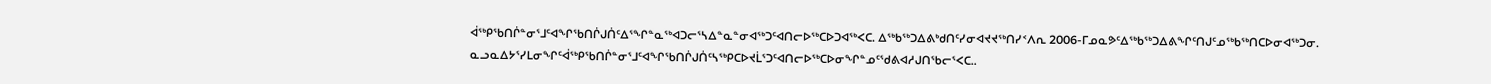ᐋᖅᑭᖃᑎᒌᓐᓂᕐᒧᑦᐊᖏᖃᑎᒌᒍᑏᑦᐃᕐᖏᓐᓇᖅᐊᑐᓕᕐᓴᐃᓐᓇᓐᓂᐊᖅᑐᑦᐊᑎᓕᐅᖅᑕᐅᑐᐊᖅᐸᑕ. ᐃᖅᑲᖅᑐᐃᕕᒃᑯᑎᑦᓯᓂᐊᔪᔪᖅᑎᓯᑉᐱᕆ 2006-ᒥᓄᓇᕗᑦᐃᖅᑲᖅᑐᐃᕕᖏᑦᑎᒍᑦᓄᖅᑲᖅᑎᑕᐅᓂᐊᖅᑐᓂ.
ᓇᓗᓇᐃᔭᕐᓯᒪᓂᖏᑦᐋᖅᑭᖃᑎᒌᓐᓂᕐᒧᑦᐊᖏᖃᑎᒌᒍᑏᑦᓴᖅᑭᑕᐅᔪᒫᕐᑐᑦᐊᑎᓕᐅᖅᑕᐅᓂᖏᓐᓄᑦᖁᕕᐊᓱᒍᑎᖃᓕᕐᐸᑕ..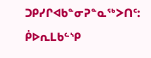ᑐᑭᓯᒋᐊᑲᓐᓂᕈᓐᓇᖅᐳᑎᑦ:
ᑮᐅᕆᒪᑲᓪᔅᑭ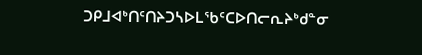ᑐᑭᒧᐊᒃᑎᑦᑎᔨᑐᓴᐅᒪᖃᑦᑕᐅᑎᓕᕆᔨᒃᑯᓐᓂ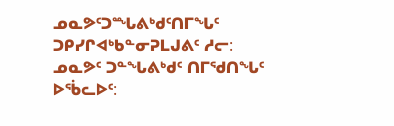ᓄᓇᕗᑦᑐᙵᕕᒃᑯᑦᑎᒥᖓᑦ
ᑐᑭᓯᒋᐊᒃᑲᓐᓂᕈᒪᒍᕕᑦ ᓱᓕ:
ᓄᓇᕗᑦ ᑐᓐᖓᕕᒃᑯᑦ ᑎᒥᖁᑎᖓᑦ
ᐅᖄᓚᐅᑦ: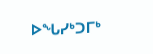ᐅᖓᓯᒃᑐᒥᒃ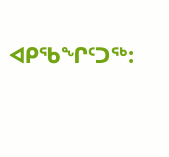ᐊᑭᖃᖏᑦᑐᖅ: